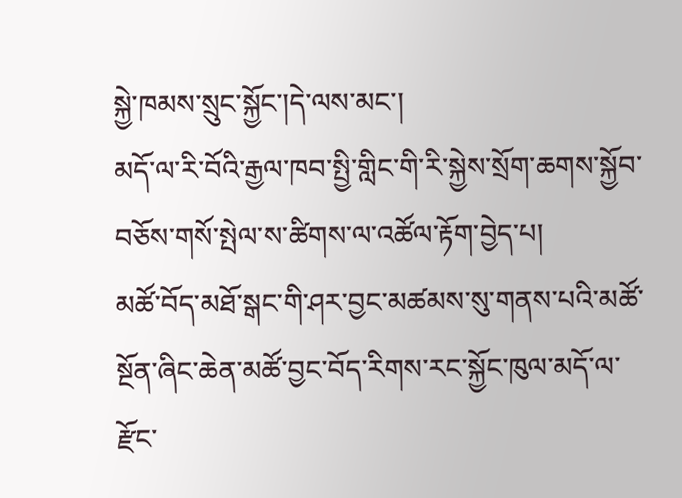སྐྱེ་ཁམས་སྲུང་སྐྱོང་།དེ་ལས་མང་།
མདོ་ལ་རི་བོའི་རྒྱལ་ཁབ་སྤྱི་གླིང་གི་རི་སྐྱེས་སྲོག་ཆགས་སྐྱོབ་བཅོས་གསོ་སྤེལ་ས་ཚིགས་ལ་འཚོལ་རྟོག་བྱེད་པ།
མཚོ་བོད་མཐོ་སྒང་གི་ཤར་བྱང་མཚམས་སུ་གནས་པའི་མཚོ་སྔོན་ཞིང་ཆེན་མཚོ་བྱང་བོད་རིགས་རང་སྐྱོང་ཁུལ་མདོ་ལ་རྫོང་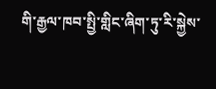གི་རྒྱལ་ཁབ་སྤྱི་གླིང་ཞིག་ཏུ་རི་སྐྱེས་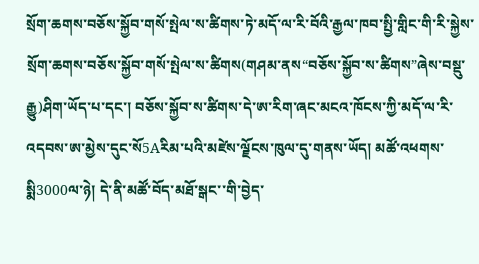སྲོག་ཆགས་བཅོས་སྐྱོབ་གསོ་སྤེལ་ས་ཚིགས་ཏེ་མདོ་ལ་རི་བོའི་རྒྱལ་ཁབ་སྤྱི་གླིང་གི་རི་སྐྱེས་སྲོག་ཆགས་བཅོས་སྐྱོབ་གསོ་སྤེལ་ས་ཚིགས(གཤམ་ནས“བཅོས་སྐྱོབ་ས་ཚིགས”ཞེས་བསྡུ་རྒྱུ)ཤིག་ཡོད་པ་དང་། བཅོས་སྐྱོབ་ས་ཚིགས་དེ་ཨ་རིག་ཞང་མངའ་ཁོངས་ཀྱི་མདོ་ལ་རི་འདབས་ཨ་མྱེས་དུང་སོ5Aརིམ་པའི་མཛེས་ལྗོངས་ཁུལ་དུ་གནས་ཡོད། མཚོ་འཕགས་སྨི3000ལ་ཉེ། དེ་ནི་མཚོ་བོད་མཐོ་སྒང་་གི་བྱེད་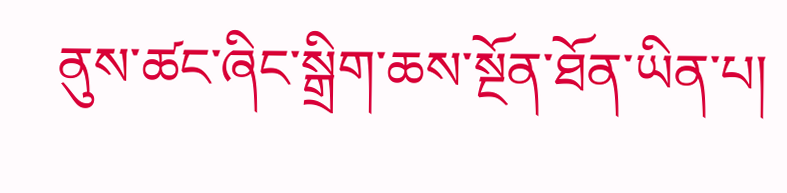ནུས་ཚང་ཞིང་སྒྲིག་ཆས་སྔོན་ཐོན་ཡིན་པ།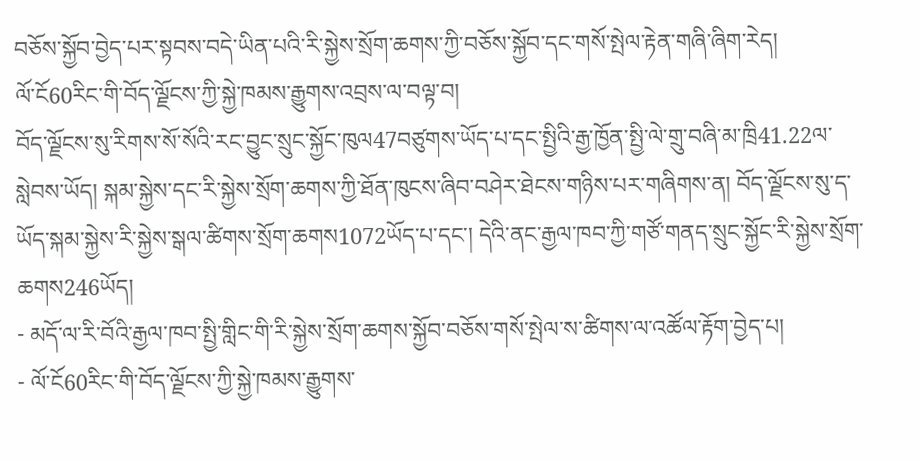བཅོས་སྐྱོབ་བྱེད་པར་སྟབས་བདེ་ཡིན་པའི་རི་སྐྱེས་སྲོག་ཆགས་ཀྱི་བཅོས་སྐྱོབ་དང་གསོ་སྤེལ་རྟེན་གཞི་ཞིག་རེད།
ལོ་ངོ60རིང་གི་བོད་ལྗོངས་ཀྱི་སྐྱེ་ཁམས་རྒྱུགས་འབྲས་ལ་བལྟ་བ།
བོད་ལྗོངས་སུ་རིགས་སོ་སོའི་རང་བྱུང་སྲུང་སྐྱོང་ཁུལ47བཙུགས་ཡོད་པ་དང་སྤྱིའི་རྒྱ་ཁྱོན་སྤྱི་ལེ་གྲུ་བཞི་མ་ཁྲི41.22ལ་སླེབས་ཡོད། སྐམ་སྐྱེས་དང་རི་སྐྱེས་སྲོག་ཆགས་ཀྱི་ཐོན་ཁུངས་ཞིབ་བཤེར་ཐེངས་གཉིས་པར་གཞིགས་ན། བོད་ལྗོངས་སུ་ད་ཡོད་སྐམ་སྐྱེས་རི་སྐྱེས་སྒལ་ཚིགས་སྲོག་ཆགས1072ཡོད་པ་དང་། དེའི་ནང་རྒྱལ་ཁབ་ཀྱི་གཙོ་གནད་སྲུང་སྐྱོང་རི་སྐྱེས་སྲོག་ཆགས246ཡོད།
- མདོ་ལ་རི་བོའི་རྒྱལ་ཁབ་སྤྱི་གླིང་གི་རི་སྐྱེས་སྲོག་ཆགས་སྐྱོབ་བཅོས་གསོ་སྤེལ་ས་ཚིགས་ལ་འཚོལ་རྟོག་བྱེད་པ།
- ལོ་ངོ60རིང་གི་བོད་ལྗོངས་ཀྱི་སྐྱེ་ཁམས་རྒྱུགས་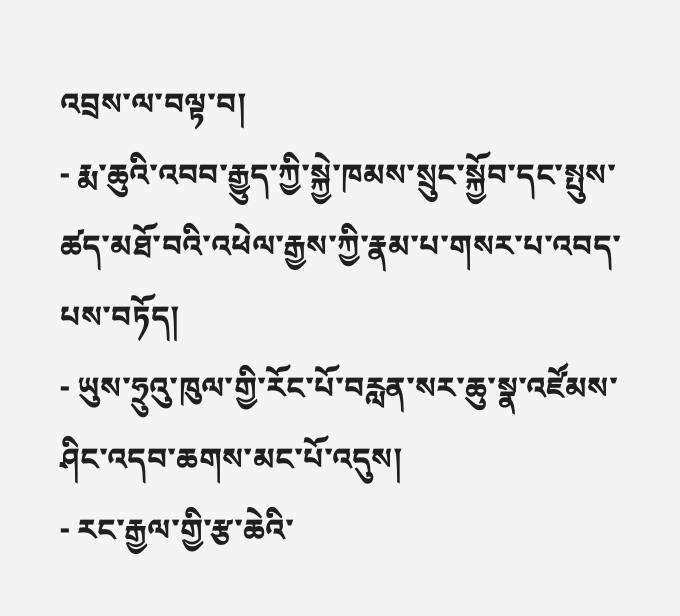འབྲས་ལ་བལྟ་བ།
- རྨ་ཆུའི་འབབ་རྒྱུད་ཀྱི་སྐྱེ་ཁམས་སྲུང་སྐྱོབ་དང་སྤུས་ཚད་མཐོ་བའི་འཕེལ་རྒྱས་ཀྱི་རྣམ་པ་གསར་པ་འབད་པས་བཏོད།
- ཡུས་ཧྲུའུ་ཁུལ་གྱི་རོང་པོ་བརླན་སར་ཆུ་སྣ་འཛོམས་ཤིང་འདབ་ཆགས་མང་པོ་འདུས།
- རང་རྒྱལ་གྱི་རྩ་ཆེའི་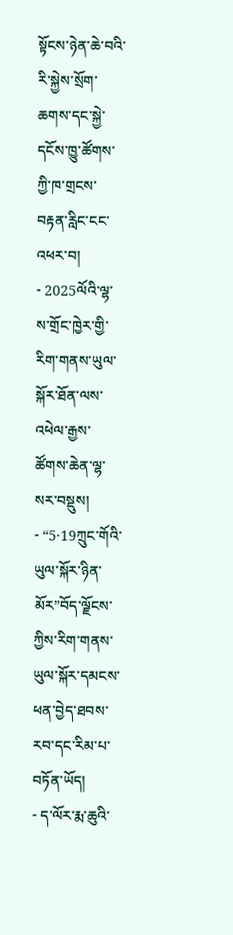སྟོངས་ཉེན་ཆེ་བའི་རི་སྐྱེས་སྲོག་ཆགས་དང་སྐྱེ་དངོས་ཁྱུ་ཚོགས་ཀྱི་ཁ་གྲངས་བརྟན་རླིང་ངང་འཕར་བ།
- 2025ལོའི་ལྷ་ས་གྲོང་ཁྱེར་གྱི་རིག་གནས་ཡུལ་སྐོར་ཐོན་ལས་འཕེལ་རྒྱས་ཚོགས་ཆེན་ལྷ་སར་བསྡུས།
- “5·19ཀྲུང་གོའི་ཡུལ་སྐོར་ཉིན་མོར”བོད་ལྗོངས་ཀྱིས་རིག་གནས་ཡུལ་སྐོར་དམངས་ཕན་བྱེད་ཐབས་རབ་དང་རིམ་པ་བཏོན་ཡོད།
- ད་ལོར་རྨ་ཆུའི་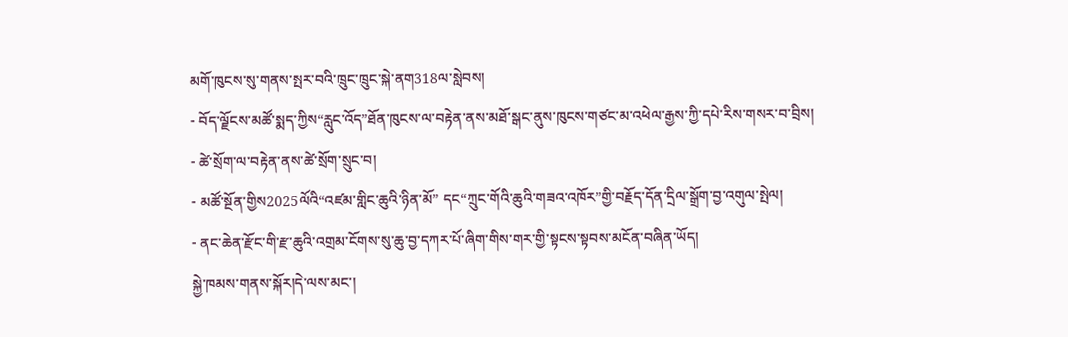མགོ་ཁུངས་སུ་གནས་སྤར་བའི་ཁྲུང་ཁྲུང་སྐེ་ནག318ལ་སླེབས།
- བོད་ལྗོངས་མཚོ་སྨད་ཀྱིས“རླུང་འོད”ཐོན་ཁུངས་ལ་བརྟེན་ནས་མཐོ་སྒང་ནུས་ཁུངས་གཙང་མ་འཕེལ་རྒྱས་ཀྱི་དཔེ་རིས་གསར་བ་བྲིས།
- ཚེ་སྲོག་ལ་བརྟེན་ནས་ཚེ་སྲོག་སྲུང་བ།
- མཚོ་སྔོན་གྱིས2025ལོའི“འཛམ་གླིང་ཆུའི་ཉིན་མོ” དང“ཀྲུང་གོའི་ཆུའི་གཟའ་འཁོར”གྱི་བརྗོད་དོན་དྲིལ་སྒྲོག་བྱ་འགུལ་སྤེལ།
- ནང་ཆེན་རྫོང་གི་རྫ་ཆུའི་འགྲམ་ངོགས་སུ་ཆུ་བྱ་དཀར་པོ་ཞིག་གིས་གར་གྱི་སྟངས་སྟབས་མངོན་བཞིན་ཡོད།
སྐྱེ་ཁམས་གནས་སྐོར།དེ་ལས་མང་།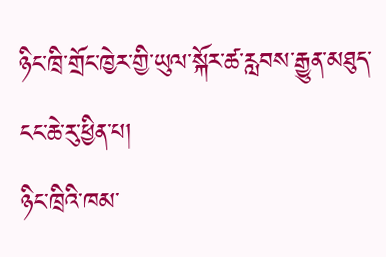ཉིང་ཁྲི་གྲོང་ཁྱེར་གྱི་ཡུལ་སྐོར་ཚ་རླབས་རྒྱུན་མཐུད་ངང་ཆེ་རུ་ཕྱིན་པ།
ཉིང་ཁྲིའི་ཁམ་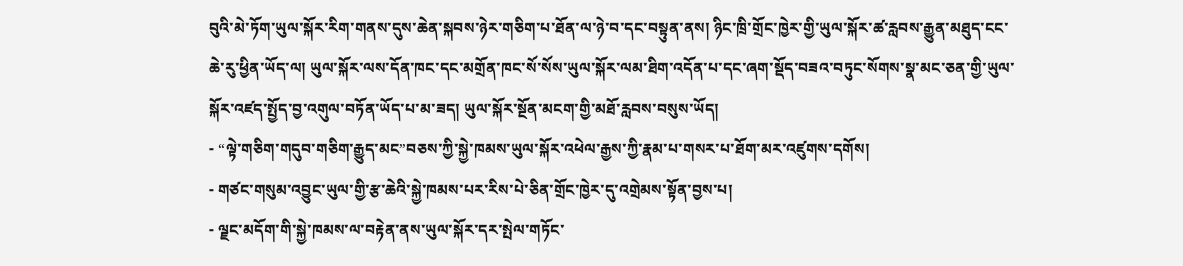བུའི་མེ་ཏོག་ཡུལ་སྐོར་རིག་གནས་དུས་ཆེན་སྐབས་ཉེར་གཅིག་པ་ཐོན་ལ་ཉེ་བ་དང་བསྟུན་ནས། ཉིང་ཁྲི་གྲོང་ཁྱེར་གྱི་ཡུལ་སྐོར་ཚ་རླབས་རྒྱུན་མཐུད་ངང་ཆེ་རུ་ཕྱིན་ཡོད་ལ། ཡུལ་སྐོར་ལས་དོན་ཁང་དང་མགྲོན་ཁང་སོ་སོས་ཡུལ་སྐོར་ལམ་ཐིག་འདོན་པ་དང་ཞག་སྡོད་བཟའ་བཏུང་སོགས་སྣ་མང་ཅན་གྱི་ཡུལ་སྐོར་འཛད་སྤྱོད་བྱ་འགུལ་བཏོན་ཡོད་པ་མ་ཟད། ཡུལ་སྐོར་སྔོན་མངག་གྱི་མཐོ་རླབས་བསུས་ཡོད།
- “ལྟེ་གཅིག་གདུབ་གཅིག་རྒྱུད་མང”བཅས་ཀྱི་སྐྱེ་ཁམས་ཡུལ་སྐོར་འཕེལ་རྒྱས་ཀྱི་རྣམ་པ་གསར་པ་ཐོག་མར་འཛུགས་དགོས།
- གཙང་གསུམ་འབྱུང་ཡུལ་གྱི་རྩ་ཆེའི་སྐྱེ་ཁམས་པར་རིས་པེ་ཅིན་གྲོང་ཁྱེར་དུ་འགྲེམས་སྟོན་བྱས་པ།
- ལྗང་མདོག་གི་སྐྱེ་ཁམས་ལ་བརྟེན་ནས་ཡུལ་སྐོར་དར་སྤེལ་གཏོང་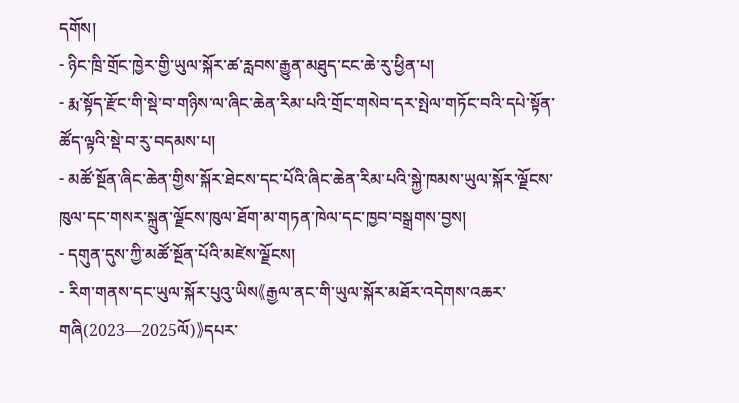དགོས།
- ཉིང་ཁྲི་གྲོང་ཁྱེར་གྱི་ཡུལ་སྐོར་ཚ་རླབས་རྒྱུན་མཐུད་ངང་ཆེ་རུ་ཕྱིན་པ།
- རྨ་སྟོད་རྫོང་གི་སྡེ་བ་གཉིས་ལ་ཞིང་ཆེན་རིམ་པའི་གྲོང་གསེབ་དར་སྤེལ་གཏོང་བའི་དཔེ་སྟོན་ཚོད་ལྟའི་སྡེ་བ་རུ་བདམས་པ།
- མཚོ་སྔོན་ཞིང་ཆེན་གྱིས་སྐོར་ཐེངས་དང་པོའི་ཞིང་ཆེན་རིམ་པའི་སྐྱེ་ཁམས་ཡུལ་སྐོར་ལྗོངས་ཁུལ་དང་གསར་སྐྲུན་ལྗོངས་ཁུལ་ཐོག་མ་གཏན་ཁེལ་དང་ཁྱབ་བསྒྲགས་བྱས།
- དགུན་དུས་ཀྱི་མཚོ་སྔོན་པོའི་མཛེས་ལྗོངས།
- རིག་གནས་དང་ཡུལ་སྐོར་པུའུ་ཡིས《རྒྱལ་ནང་གི་ཡུལ་སྐོར་མཐོར་འདེགས་འཆར་གཞི(2023—2025ལོ)》དཔར་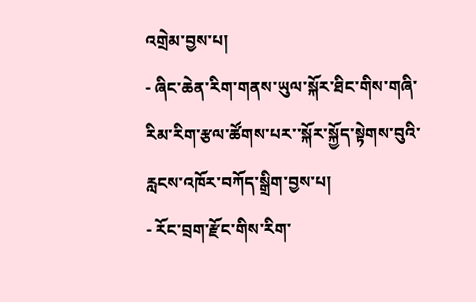འགྲེམ་བྱས་པ།
- ཞིང་ཆེན་རིག་གནས་ཡུལ་སྐོར་ཐིང་གིས་གཞི་རིམ་རིག་རྩལ་ཚོགས་པར་་སྐོར་སྐྱོད་སྟེགས་བུའི་རླངས་འཁོར་བཀོད་སྒྲིག་བྱས་པ།
- རོང་བྲག་རྫོང་གིས་རིག་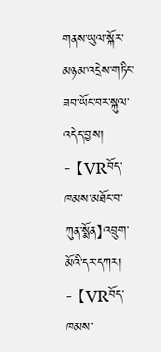གནས་ཡུལ་སྐོར་མཉམ་འདྲེས་གཏིང་ཟབ་ཡོང་བར་སྐུལ་འདེད་བྱས།
- 【VRབོད་ཁམས་མཐོང་བ་ཀུན་སྨོན】འབྲུག་མོའི་དར་དཀར།
- 【VRབོད་ཁམས་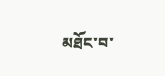མཐོང་བ་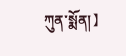ཀུན་སྨོན།】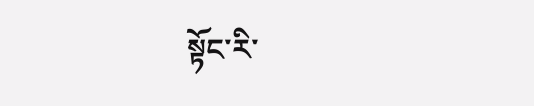སྟོང་རི་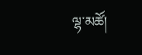ལྷ་མཚོ།